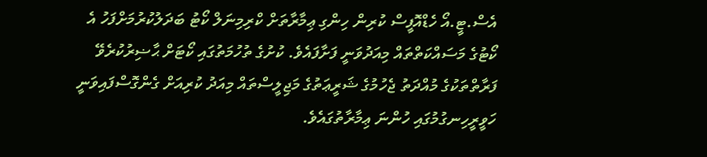އެސް.ޓީ.އޯ ހެޑްއޮފީސް ކުރިން ހިންގި ޢިމާރާތަށް ކްރިމިނަލް ކޯޓު ބަދަލުކުރުމަށްފަހު އެ ކޯޓުގެ މަސައްކަތްތައް މިއަދުވަނީ ފަށާފައެވެ. ކުށުގެ ތުހުމަތުގައި ކޯޓަށް ޙާޟިރުކުރެވޭ ފަރާތްތަކުގެ މުއްދަތު ޖެހުމުގެ ޝަރީޢަތުގެ މަޖިލީސްތައް މިއަދު ކުރިއަށް ގެންގޮސްފައިވަނީ ހަވީރީހިނގުމުގައި ހުންނަ ޢިމާރާތުގައެވެ.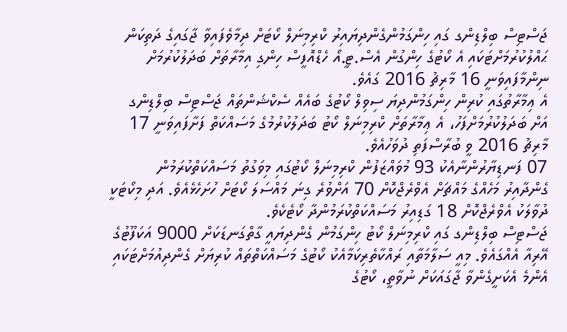ޖަސްޓިސް ބިލްޑިންގ ގައި ހިންގަމުންގެންދިޔައިރު ކްރިމިނަލް ކޯޓަށް ދިމާވެފައިވާ ޖާގައިގެ ދަތިކަން ޙައްލުކުރުމަށްޓަކައި އެ ކޯޓުގެ ހިންގުން އެސް.ޓީ.އޯ ހެޑްއޮފީސް ހިންގި އިމާރާތަށް ބަދަލުކުރުމަށް ނިންމާފައިވަނީ 16 މާރިޗު 2016 ގައެވެ.
އެ ޢިމާރާތުގައި ކުރިން ހިންގަމުންދިޔަ ސިވިލް ކޯޓުގެ ބައެއް ސެކްޝަންތައް ޖަސްޓިސް ބިލްޑިންގ އަށް ބަދަލުކުރުމަށްފަހު، އެ ޢިމާރާތަށް ކްރިމިނަލް ކޯޓު ބަދަލުކުރުމުގެ މަސައްކަތް ފަށާފައިވަނީ 17 މާރިޗު 2016 ވީ ބުރާސްފަތި ދުވަހުއެވެ.
07 ފަނޑިޔާރުންނާއެކު 93 މުވައްޒަފުން ކްރިމިނަލް ކޯޓުގައި މިވަގުތު މަސައްކަތްކުރަމުން ގެންދާއިރު މަހެއްގެ މައްޗަށް އެވްރެޖްކޮށް 70 އަށްވުރެ ގިނަ މައްސަލަ ކޯޓަށް ހުށަހެޅެއެވެ. އަދި މިކޯޓަކީ ދުވާލަކު އެވްރެޖްކޮށް 18 ގަޑިއިރު މަސައްކަތްކުރަމުންދާ ކޯޓެކެވެ.
ޖަސްޓިސް ބިލްޑިންގ ގައި ކްރިމިނަލް ކޯޓު ހިންގަމުން ގެންދިޔައީ ގާތްގަނޑަކަށް 9000 އަކަފޫޓުގެ އޭރިއާ އެއްގައެވެ. މިއީ ސަލާމަތާއި ރައްކާތެރިކަމާއެކު ކޯޓުގެ މަސައްކަތްތައް ކުރިޔަށް ގެންދިއުމަށްޓަކައި އެންމެ އެކަށީގެންވާ ޖާގައަކަށް ނުވާތީ، ކޯޓުގެ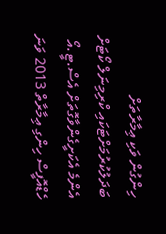ހިންގުން ވަކި ޢިމާރާތަށް ބަދަލުކުރުމަށްޓަކައި ކްރިމިނަލް ކޯޓަށް އެންމެ އެކަށީގެންވާގޮތަށް އެސް.ޓީ.އޯ ހެޑްއޮފީސް ހިންގި ޢިމާރާތް 2013 ވަނަ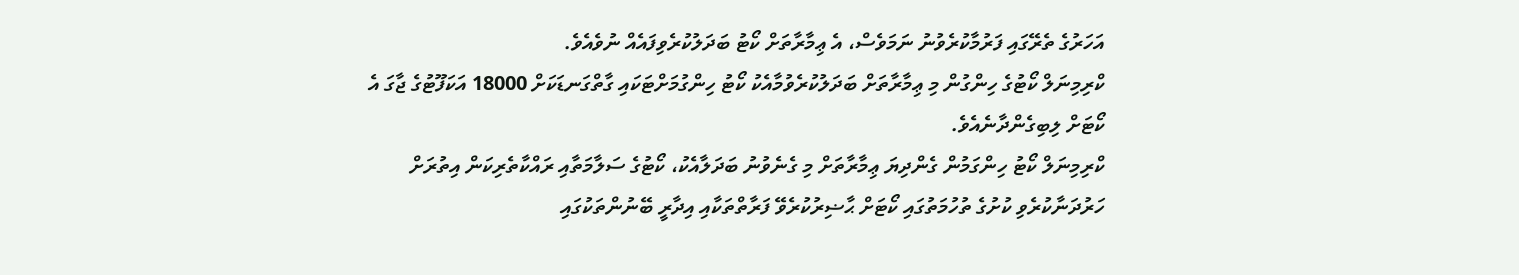އަހަރުގެ ތެރޭގައި ފަރުމާކުރެވުނު ނަމަވެސް، އެ ޢިމާރާތަށް ކޯޓު ބަދަލުކުރެވިފައެއް ނުވެއެވެ.
ކްރިމިނަލް ކޯޓުގެ ހިންގުން މި ޢިމާރާތަށް ބަދަލުކުރެވުމާއެކު ކޯޓު ހިންގުމަށްޓަކައި ގާތްގަނޑަކަށް 18000 އަކަފޫޓުގެ ޖާގަ އެ ކޯޓަށް ލިބިގެންދާނެއެވެ.
ކްރިމިނަލް ކޯޓު ހިންގަމުން ގެންދިޔަ ޢިމާރާތަށް މި ގެނެވުނު ބަދަލާއެކު، ކޯޓުގެ ސަލާމަތާއި ރައްކާތެރިކަން އިތުރަށް ހަރުދަނާކުރެވި ކުށުގެ ތުހުމަތުގައި ކޯޓަށް ޙާޟިރުކުރެވޭ ފަރާތްތަކާއި އިދާރީ ބޭނުންތަކުގައި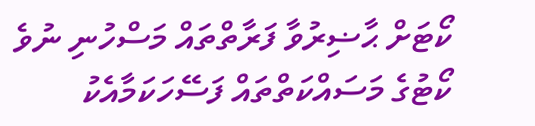ކޯޓަށް ޙާޟިރުވާ ފަރާތްތައް މަސްހުނި ނުވެ ކޯޓުގެ މަސައްކަތްތައް ފަސޭހަކަމާއެކު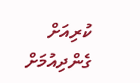ކުރިއަށް ގެންދިއުމަށް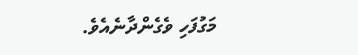މަގުފަހި ވެގެންދާނެއެވެ.